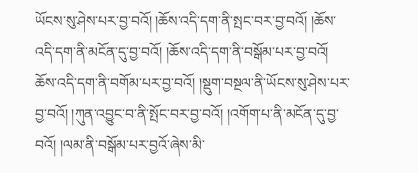ཡོངས་སུ་ཤེས་པར་བྱ་བའོ། །ཆོས་འདི་དག་ནི་སྤང་བར་བྱ་བའོ། །ཆོས་འདི་དག་ནི་མངོན་དུ་བྱ་བའོ། །ཆོས་འདི་དག་ནི་བསྒོམ་པར་བྱ་བའོ། ཆོས་འདི་དག་ནི་བགོམ་པར་བྱ་བའོ། །སྡུག་བསྔལ་ནི་ཡོངས་སུ་ཤེས་པར་བྱ་བའོ། །ཀུན་འབྱུང་བ་ནི་སྤོང་བར་བྱ་བའོ། །འགོག་པ་ནི་མངོན་དུ་བྱ་བའོ། །ལམ་ནི་བསྒོམ་པར་བྱའོ་ཞེས་མི་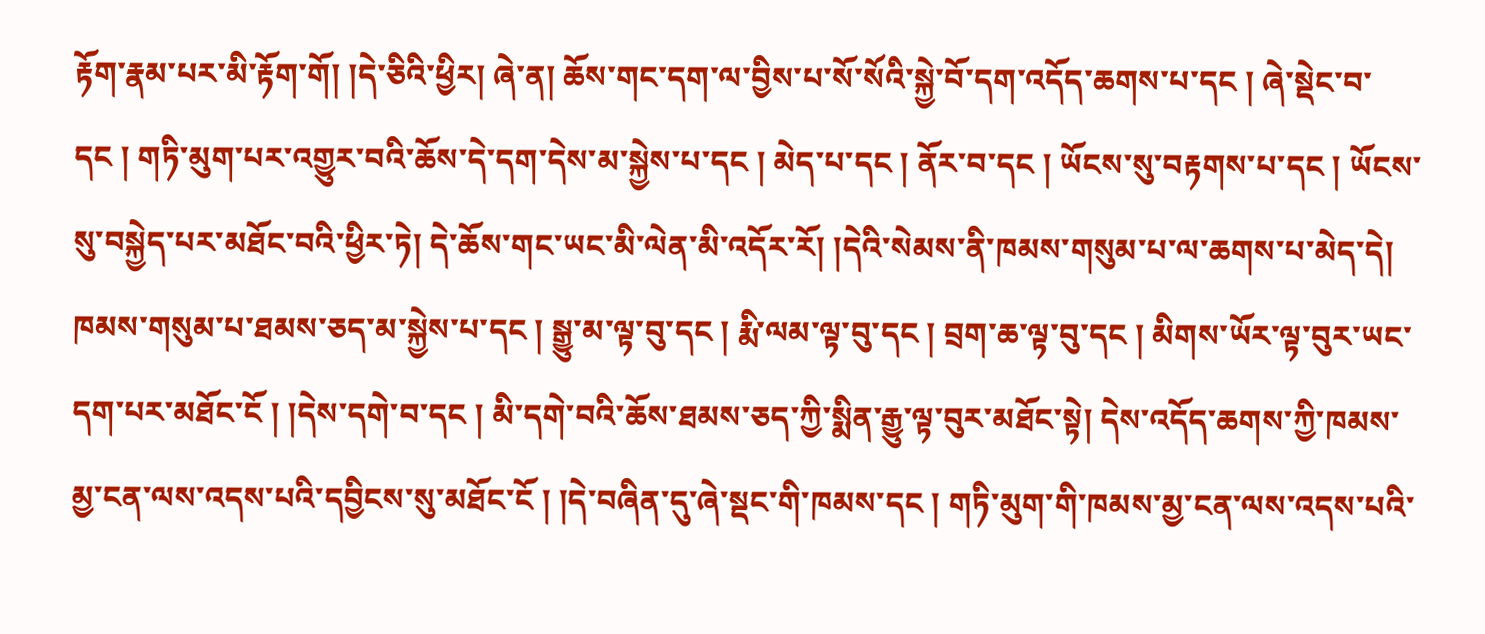རྟོག་རྣམ་པར་མི་རྟོག་གོ། །དེ་ཅིའི་ཕྱིར། ཞེ་ན། ཆོས་གང་དག་ལ་བྱིས་པ་སོ་སོའི་སྐྱེ་བོ་དག་འདོད་ཆགས་པ་དང ། ཞེ་སྡེང་བ་དང ། གཏི་མུག་པར་འགྱུར་བའི་ཆོས་དེ་དག་དེས་མ་སྐྱེས་པ་དང ། མེད་པ་དང ། ནོར་བ་དང ། ཡོངས་སུ་བརྟགས་པ་དང ། ཡོངས་སུ་བསྐྱེད་པར་མཐོང་བའི་ཕྱིར་ཏེ། དེ་ཆོས་གང་ཡང་མི་ལེན་མི་འདོར་རོ། །དེའི་སེམས་ནི་ཁམས་གསུམ་པ་ལ་ཆགས་པ་མེད་དེ། ཁམས་གསུམ་པ་ཐམས་ཅད་མ་སྐྱེས་པ་དང ། སྒྱུ་མ་ལྟ་བུ་དང ། རྨི་ལམ་ལྟ་བུ་དང ། བྲག་ཆ་ལྟ་བུ་དང ། མིགས་ཡོར་ལྟ་བུར་ཡང་དག་པར་མཐོང་ངོ ། །དེས་དགེ་བ་དང ། མི་དགེ་བའི་ཆོས་ཐམས་ཅད་ཀྱི་སྨིན་རྒྱུ་ལྟ་བུར་མཐོང་སྟེ། དེས་འདོད་ཆགས་ཀྱི་ཁམས་མྱ་ངན་ལས་འདས་པའི་དབྱིངས་སུ་མཐོང་ངོ ། །དེ་བཞིན་དུ་ཞེ་སྡང་གི་ཁམས་དང ། གཏི་མུག་གི་ཁམས་མྱ་ངན་ལས་འདས་པའི་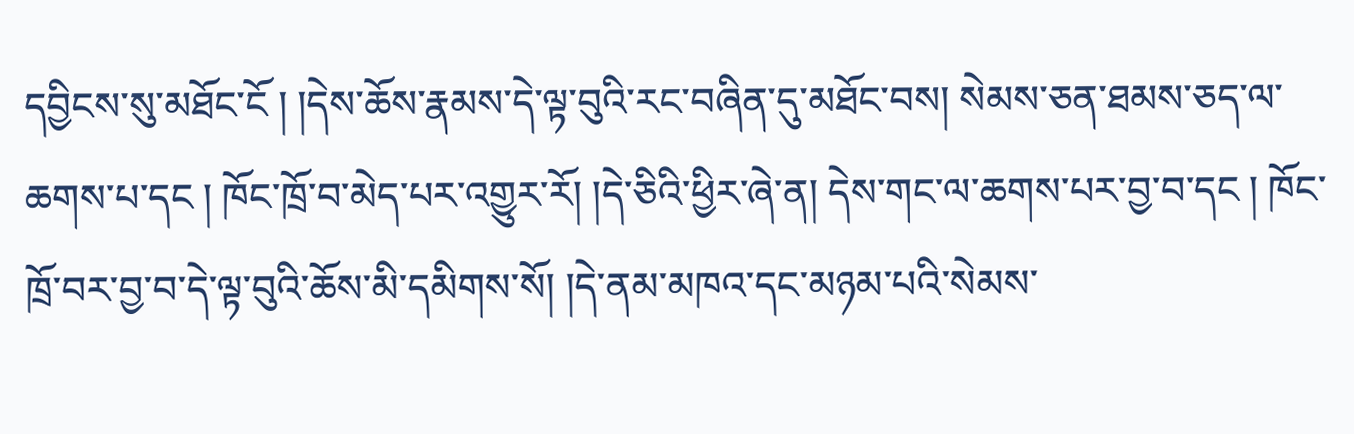དབྱིངས་སུ་མཐོང་ངོ ། །དེས་ཆོས་རྣམས་དེ་ལྟ་བུའི་རང་བཞིན་དུ་མཐོང་བས། སེམས་ཅན་ཐམས་ཅད་ལ་ཆགས་པ་དང ། ཁོང་ཁྲོ་བ་མེད་པར་འགྱུར་རོ། །དེ་ཅིའི་ཕྱིར་ཞེ་ན། དེས་གང་ལ་ཆགས་པར་བྱ་བ་དང ། ཁོང་ཁྲོ་བར་བྱ་བ་དེ་ལྟ་བུའི་ཆོས་མི་དམིགས་སོ། །དེ་ནམ་མཁའ་དང་མཉམ་པའི་སེམས་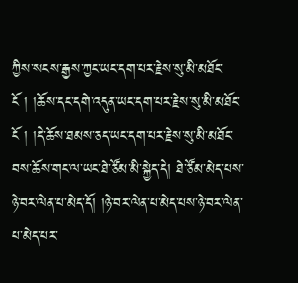ཀྱིས་སངས་རྒྱས་ཀྱང་ཡང་དག་པར་རྗེས་སུ་མི་མཐོང་ངོ ། །ཆོས་དང་དགེ་འདུན་ཡང་དག་པར་རྗེས་སུ་མི་མཐོང་ངོ ། །དེ་ཆོས་ཐམས་ཅད་ཡང་དག་པར་རྗེས་སུ་མི་མཐོང་བས་ཆོས་གང་ལ་ཡང་ཐེ་ཙོམ་མི་སྐྱེད་དེ། ཐེ་ཙོམ་མེད་པས་ཉེ་བར་ལེན་པ་མེད་དོ། །ཉེ་བར་ལེན་པ་མེད་པས་ཉེ་བར་ལེན་པ་མེད་པར་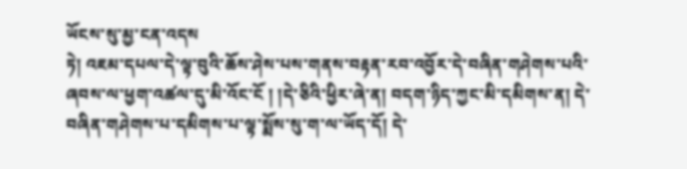ཡོངས་སུ་མྱ་ངན་འདས
ཏེ། འཇམ་དཔལ་དེ་ལྟ་བུའི་ཆོས་ཤེས་པས་གནས་བརྟན་རབ་འབྱོར་དེ་བཞིན་གཤེགས་པའི་ཞབས་ལ་ཕྱག་འཚལ་དུ་མི་འོང་ངོ ། །དེ་ཅིའི་ཕྱིར་ཞེ་ན། བདག་ཉིད་ཀྱང་མི་དམིགས་ན། དེ་བཞིན་གཤེགས་པ་དམིགས་པ་ལྟ་སྨོས་སུ་ག་ལ་ཡོད་དོ། དེ་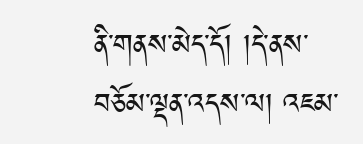ནི་གནས་མེད་དོ། །དེ་ནས་བཅོམ་ལྡན་འདས་ལ། འཇམ་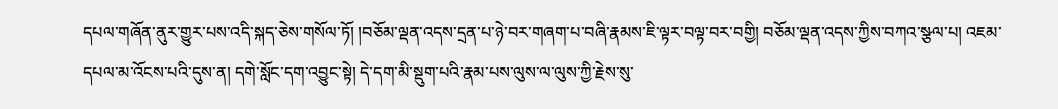དཔལ་གཞོན་ནུར་གྱུར་པས་འདི་སྐད་ཅེས་གསོལ་ཏོ། །བཅོམ་ལྡན་འདས་དྲན་པ་ཉེ་བར་གཞག་པ་བཞི་རྣམས་ཇི་ལྟར་བལྟ་བར་བགྱི། བཅོམ་ལྡན་འདས་ཀྱིས་བཀའ་སྩལ་པ། འཇམ་དཔལ་མ་འོངས་པའི་དུས་ན། དགེ་སློང་དག་འབྱུང་སྟེ། དེ་དག་མི་སྡུག་པའི་རྣམ་པས་ལུས་ལ་ལུས་ཀྱི་རྗེས་སུ་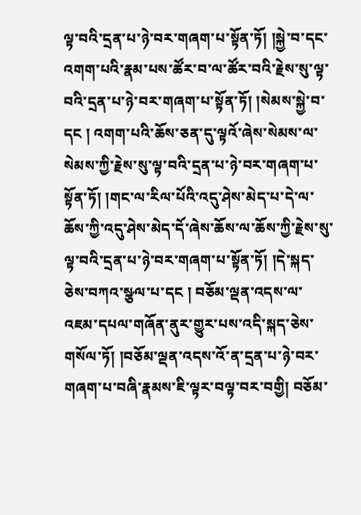ལྟ་བའི་དྲན་པ་ཉེ་བར་གཞག་པ་སྟོན་ཏོ། །སྐྱེ་བ་དང་འགག་པའི་རྣམ་པས་ཚོར་བ་ལ་ཚོར་བའི་རྗེས་སུ་ལྟ་བའི་དྲན་པ་ཉེ་བར་གཞག་པ་སྟོན་ཏོ། །སེམས་སྐྱེ་བ་དང ། འགག་པའི་ཆོས་ཅན་དུ་ལྟའོ་ཞེས་སེམས་ལ་སེམས་ཀྱི་རྗེས་སུ་ལྟ་བའི་དྲན་པ་ཉེ་བར་གཞག་པ་སྟོན་ཏོ། །གང་ལ་རིལ་པོའི་འདུ་ཤེས་མེད་པ་དེ་ལ་ཆོས་ཀྱི་འདུ་ཤེས་མེད་དོ་ཞེས་ཆོས་ལ་ཆོས་ཀྱི་རྗེས་སུ་ལྟ་བའི་དྲན་པ་ཉེ་བར་གཞག་པ་སྟོན་ཏོ། །དེ་སྐད་ཅེས་བཀའ་སྩལ་པ་དང ། བཅོམ་ལྡན་འདས་ལ་འཇམ་དཔལ་གཞོན་ནུར་གྱུར་པས་འདི་སྐད་ཅེས་གསོལ་ཏོ། །བཅོམ་ལྡན་འདས་འོ་ན་དྲན་པ་ཉེ་བར་གཞག་པ་བཞི་རྣམས་ཇི་ལྟར་བལྟ་བར་བགྱི། བཅོམ་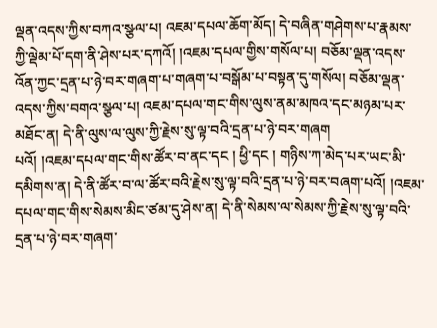ལྡན་འདས་ཀྱིས་བཀའ་སྩལ་པ། འཇམ་དཔལ་ཆོག་མོད། དེ་བཞིན་གཤེགས་པ་རྣམས་ཀྱི་ལྡེམ་པོ་དག་ནི་ཤེས་པར་དཀའོ། །འཇམ་དཔལ་གྱིས་གསོལ་པ། བཅོམ་ལྡན་འདས་འོན་ཀྱང་དྲན་པ་ཉེ་བར་གཞག་པ་གཞག་པ་བསྒོམ་པ་བསྟན་དུ་གསོལ། བཅོམ་ལྡན་འདས་ཀྱིས་བགའ་སྩལ་པ། འཇམ་དཔལ་གང་གིས་ལུས་ནམ་མཁའ་དང་མཉམ་པར་མཐོང་ན། དེ་ནི་ལུས་ལ་ལུས་ཀྱི་རྗེས་སུ་ལྟ་བའི་དྲན་པ་ཉེ་བར་གཞག
པའོ། །འཇམ་དཔལ་གང་གིས་ཚོར་བ་ནང་དང ། ཕྱི་དང ། གཉིས་ཀ་མེད་པར་ཡང་མི་དམིགས་ན། དེ་ནི་ཚོར་བ་ལ་ཚོར་བའི་རྗེས་སུ་ལྟ་བའི་དྲན་པ་ཉེ་བར་བཞག་པའོ། །འཇམ་དཔལ་གང་གིས་སེམས་མིང་ཙམ་དུ་ཤེས་ན། དེ་ནི་སེམས་ལ་སེམས་ཀྱི་རྗེས་སུ་ལྟ་བའི་དྲན་པ་ཉེ་བར་གཞག་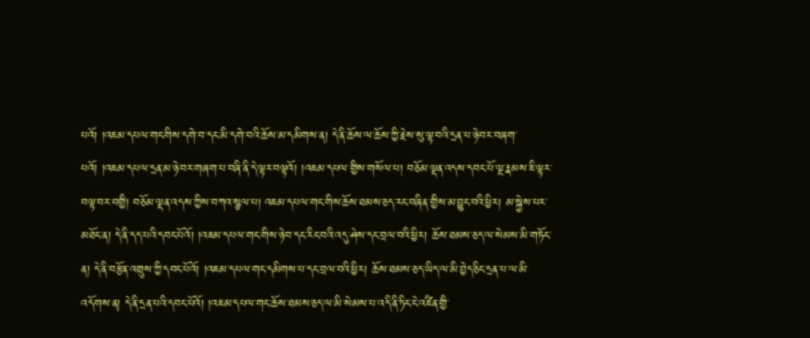པའོ། །འཇམ་དཔལ་གང་གིས་དགེ་བ་དང་མི་དགེ་བའི་ཆོས་མ་དམིགས་ན། དེ་ནི་ཆོས་ལ་ཆོས་ཀྱི་རྗེས་སུ་ལྟ་བའི་དྲན་པ་ཉེ་བར་བཞག་པའོ། །འཇམ་དཔལ་དྲན་མ་ཉེ་བར་གཞག་པ་བཞི་ནི་དེ་ལྟར་བལྟའོ། །འཇམ་དཔལ་གྱིས་གསོལ་པ། བཅོམ་ལྡན་འདས་དབང་པོ་ལྔ་རྣམས་ཇི་ལྟར་བལྟ་བར་བགྱི། བཅོམ་ལྡན་འདས་ཀྱིས་བཀའ་སྩལ་པ། འཇམ་དཔལ་གང་གིས་ཆོས་ཐམས་ཅད་རང་བཞིན་གྱིས་མ་བྱུང་བའི་ཕྱིར། མ་སྐྱེས་པར་མཐོང་ན། དེ་ནི་དད་པའི་དབང་པོའོ། །འཇམ་དཔལ་གང་གིས་ཉེ་བ་དང་རིང་བའི་འདུ་ཤེས་དང་བྲལ་བའི་ཕྱིར། ཆོས་ཐམས་ཅད་ལ་སེམས་མི་གཏོང་ན། དེ་ནི་བརྩོན་འགྲུས་ཀྱི་དབང་པོའོ། །འཇམ་དཔལ་གང་དམིགས་པ་དང་བྲལ་བའི་ཕྱིར། ཆོས་ཐམས་ཅད་ཡིད་ལ་མི་བྱེད་ཅིང་དྲན་པ་ལ་མི་འདོགས་ན། དེ་ནི་དྲན་པའི་དབང་པོའོ། །འཇམ་དཔལ་གང་ཆོས་ཐམས་ཅད་ལ་མི་སེམས་པ་འདི་ནི་ཏིང་ངེ་འཛིན་གྱི་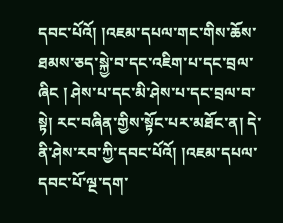དབང་པོའོ། །འཇམ་དཔལ་གང་གིས་ཆོས་ཐམས་ཅད་སྐྱེ་བ་དང་འཇིག་པ་དང་བྲལ་ཞིང ། ཤེས་པ་དང་མི་ཤེས་པ་དང་བྲལ་བ་སྟེ། རང་བཞིན་གྱིས་སྟོང་པར་མཐོང་ན། དེ་ནི་ཤེས་རབ་ཀྱི་དབང་པོའོ། །འཇམ་དཔལ་དབང་པོ་ལྔ་དག་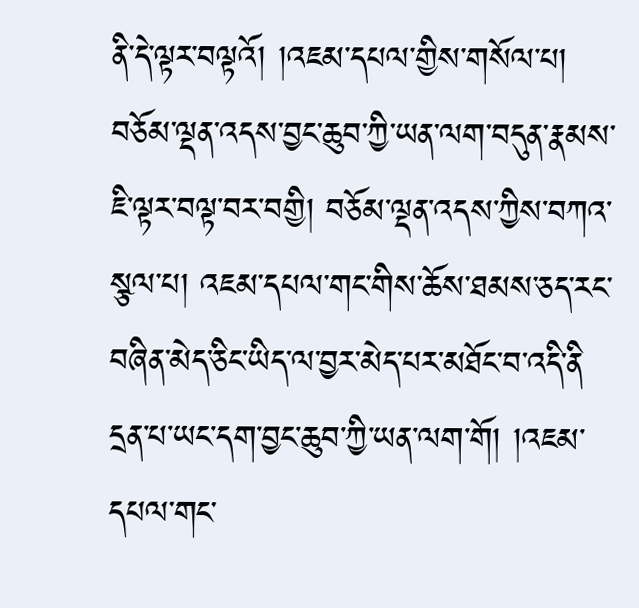ནི་དེ་ལྟར་བལྟའོ། །འཇམ་དཔལ་གྱིས་གསོལ་པ། བཅོམ་ལྡན་འདས་བྱང་ཆུབ་ཀྱི་ཡན་ལག་བདུན་རྣམས་ཇི་ལྟར་བལྟ་བར་བགྱི། བཅོམ་ལྡན་འདས་ཀྱིས་བཀའ་སྩལ་པ། འཇམ་དཔལ་གང་གིས་ཆོས་ཐམས་ཅད་རང་བཞིན་མེད་ཅིང་ཡིད་ལ་བྱར་མེད་པར་མཐོང་བ་འདི་ནི
དྲན་པ་ཡང་དག་བྱང་ཆུབ་ཀྱི་ཡན་ལག་གོ། །འཇམ་དཔལ་གང་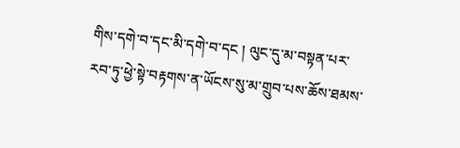གིས་དགེ་བ་དང་མི་དགེ་བ་དང ། ལུང་དུ་མ་བསྟན་པར་རབ་ཏུ་ཕྱེ་སྟེ་བརྟགས་ན་ཡོངས་སུ་མ་གྲུབ་པས་ཆོས་ཐམས་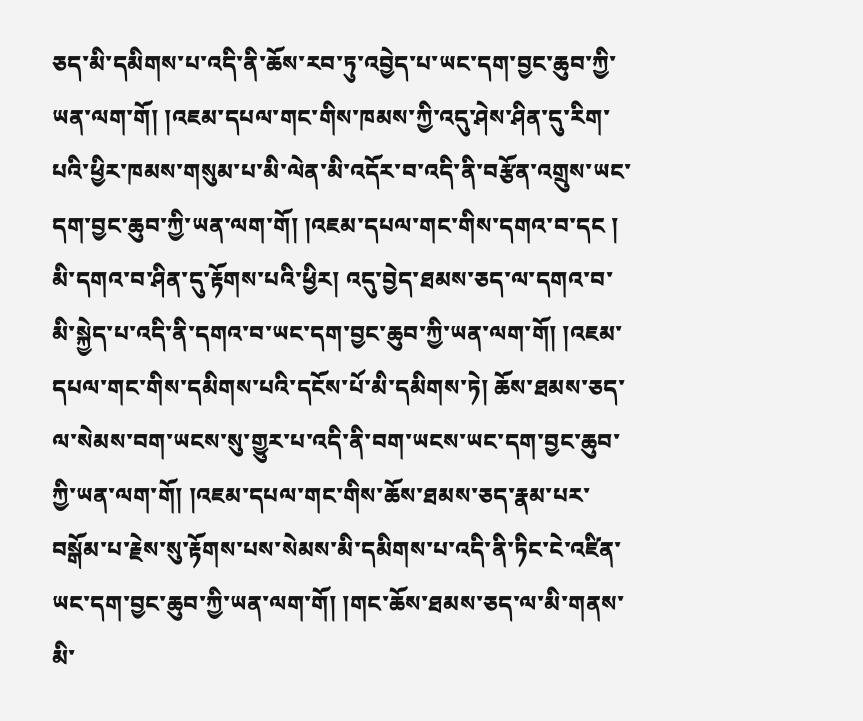ཅད་མི་དམིགས་པ་འདི་ནི་ཆོས་རབ་ཏུ་འབྱེད་པ་ཡང་དག་བྱང་ཆུབ་ཀྱི་ཡན་ལག་གོ། །འཇམ་དཔལ་གང་གིས་ཁམས་ཀྱི་འདུ་ཤེས་ཤིན་དུ་རིག་པའི་ཕྱིར་ཁམས་གསུམ་པ་མི་ལེན་མི་འདོར་བ་འདི་ནི་བརྩོན་འགྲུས་ཡང་དག་བྱང་ཆུབ་ཀྱི་ཡན་ལག་གོ། །འཇམ་དཔལ་གང་གིས་དགའ་བ་དང ། མི་དགའ་བ་ཤིན་དུ་རྟོགས་པའི་ཕྱིར། འདུ་བྱེད་ཐམས་ཅད་ལ་དགའ་བ་མི་སྐྱེད་པ་འདི་ནི་དགའ་བ་ཡང་དག་བྱང་ཆུབ་ཀྱི་ཡན་ལག་གོ། །འཇམ་དཔལ་གང་གིས་དམིགས་པའི་དངོས་པོ་མི་དམིགས་ཏེ། ཆོས་ཐམས་ཅད་ལ་སེམས་བག་ཡངས་སུ་གྱུར་པ་འདི་ནི་བག་ཡངས་ཡང་དག་བྱང་ཆུབ་ཀྱི་ཡན་ལག་གོ། །འཇམ་དཔལ་གང་གིས་ཆོས་ཐམས་ཅད་རྣམ་པར་བསྒོམ་པ་རྗེས་སུ་རྟོགས་པས་སེམས་མི་དམིགས་པ་འདི་ནི་ཏིང་ངེ་འཛིན་ཡང་དག་བྱང་ཆུབ་ཀྱི་ཡན་ལག་གོ། །གང་ཆོས་ཐམས་ཅད་ལ་མི་གནས་མི་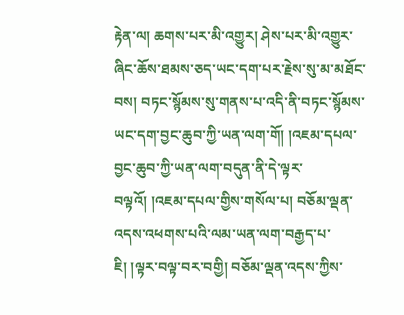རྟེན་ལ། ཆགས་པར་མི་འགྱུར། ཤེས་པར་མི་འགྱུར་ཞིང་ཆོས་ཐམས་ཅད་ཡང་དག་པར་རྗེས་སུ་མ་མཐོང་བས། བཏང་སྙོམས་སུ་གནས་པ་འདི་ནི་བཏང་སྙོམས་ཡང་དག་བྱང་ཆུབ་ཀྱི་ཡན་ལག་གོ། །འཇམ་དཔལ་བྱང་ཆུབ་ཀྱི་ཡན་ལག་བདུན་ནི་དེ་ལྟར་བལྟའོ། །འཇམ་དཔལ་གྱིས་གསོལ་པ། བཅོམ་ལྡན་འདས་འཕགས་པའི་ལམ་ཡན་ལག་བརྒྱད་པ་ཇི། །ལྟར་བལྟ་བར་བགྱི། བཅོམ་ལྡན་འདས་ཀྱིས་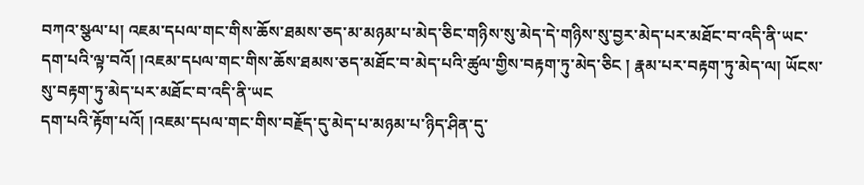བཀའ་སྩལ་པ། འཇམ་དཔལ་གང་གིས་ཆོས་ཐམས་ཅད་མ་མཉམ་པ་མེད་ཅིང་གཉིས་སུ་མེད་དེ་གཉིས་སུ་བྱར་མེད་པར་མཐོང་བ་འདི་ནི་ཡང་དག་པའི་ལྟ་བའོ། །འཇམ་དཔལ་གང་གིས་ཆོས་ཐམས་ཅད་མཐོང་བ་མེད་པའི་ཚུལ་གྱིས་བརྟག་ཏུ་མེད་ཅིང ། རྣམ་པར་བརྟག་ཏུ་མེད་ལ། ཡོངས་སུ་བརྟག་ཏུ་མེད་པར་མཐོང་བ་འདི་ནི་ཡང
དག་པའི་རྟོག་པའོ། །འཇམ་དཔལ་གང་གིས་བརྗོད་དུ་མེད་པ་མཉམ་པ་ཉིད་ཤིན་དུ་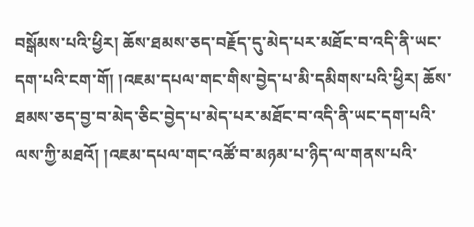བསྒོམས་པའི་ཕྱིར། ཆོས་ཐམས་ཅད་བརྗོད་དུ་མེད་པར་མཐོང་བ་འདི་ནི་ཡང་དག་པའི་ངག་གོ། །འཇམ་དཔལ་གང་གིས་བྱེད་པ་མི་དམིགས་པའི་ཕྱིར། ཆོས་ཐམས་ཅད་བྱ་བ་མེད་ཅིང་བྱེད་པ་མེད་པར་མཐོང་བ་འདི་ནི་ཡང་དག་པའི་ལས་ཀྱི་མཐའོ། །འཇམ་དཔལ་གང་འཚོ་བ་མཉམ་པ་ཉིད་ལ་གནས་པའི་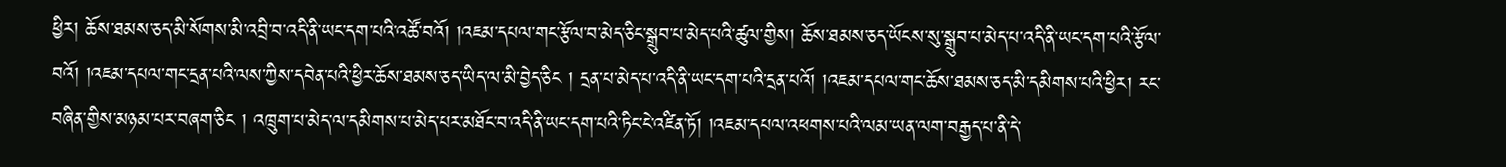ཕྱིར། ཆོས་ཐམས་ཅད་མི་སོགས་མི་འབྲི་བ་འདི་ནི་ཡང་དག་པའི་འཚོ་བའོ། །འཇམ་དཔལ་གང་རྩོལ་བ་མེད་ཅིང་སྒྲུབ་པ་མེད་པའི་ཚུལ་གྱིས། ཆོས་ཐམས་ཅད་ཡོངས་སུ་སྒྲུབ་པ་མེད་པ་འདི་ནི་ཡང་དག་པའི་རྩོལ་བའོ། །འཇམ་དཔལ་གང་དྲན་པའི་ལས་ཀྱིས་དབེན་པའི་ཕྱིར་ཆོས་ཐམས་ཅད་ཡིད་ལ་མི་བྱེད་ཅིང ། དྲན་པ་མེད་པ་འདི་ནི་ཡང་དག་པའི་དྲན་པའོ། །འཇམ་དཔལ་གང་ཆོས་ཐམས་ཅད་མི་དམིགས་པའི་ཕྱིར། རང་བཞིན་གྱིས་མཉམ་པར་བཞག་ཅིང ། འཁྲུག་པ་མེད་ལ་དམིགས་པ་མེད་པར་མཐོང་བ་འདི་ནི་ཡང་དག་པའི་ཏིང་ངེ་འཛིན་ཏོ། །འཇམ་དཔལ་འཕགས་པའི་ལམ་ཡན་ལག་བརྒྱད་པ་ནི་དེ་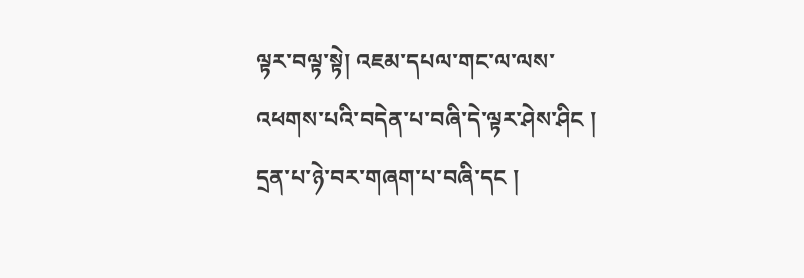ལྟར་བལྟ་སྟེ། འཇམ་དཔལ་གང་ལ་ལས་འཕགས་པའི་བདེན་པ་བཞི་དེ་ལྟར་ཤེས་ཤིང ། དྲན་པ་ཉེ་བར་གཞག་པ་བཞི་དང །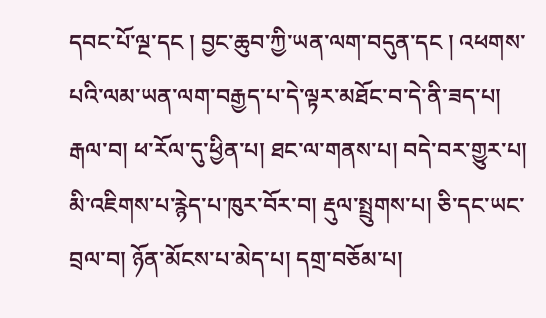དབང་པོ་ལྔ་དང ། བྱང་ཆུབ་ཀྱི་ཡན་ལག་བདུན་དང ། འཕགས་པའི་ལམ་ཡན་ལག་བརྒྱད་པ་དེ་ལྟར་མཐོང་བ་དེ་ནི་ཟད་པ། རྒལ་བ། ཕ་རོལ་དུ་ཕྱིན་པ། ཐང་ལ་གནས་པ། བདེ་བར་གྱུར་པ། མི་འཇིགས་པ་རྙེད་པ་ཁུར་བོར་བ། རྡུལ་སྤྲུགས་པ། ཅི་དང་ཡང་བྲལ་བ། ཉོན་མོངས་པ་མེད་པ། དགྲ་བཅོམ་པ།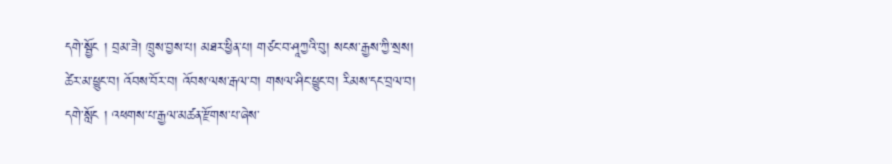དགེ་སྦྱོང ། བྲམ་ཟེ། ཁྲུས་བྱས་པ། མཐར་ཕྱིན་པ། གཙང་བ་ཤཱཀྱའི་བུ། སངས་རྒྱས་ཀྱི་སྲས། ཚེར་མ་ཕྱུང་བ། འོབས་བོར་བ། འོབས་ལས་རྒལ་བ། གསལ་ཤིང་ཕྱུང་བ། རིམས་དང་བྲལ་བ། དགེ་སློང ། འཕགས་པ་རྒྱལ་མཚན་རྫོགས་པ་ཞེས་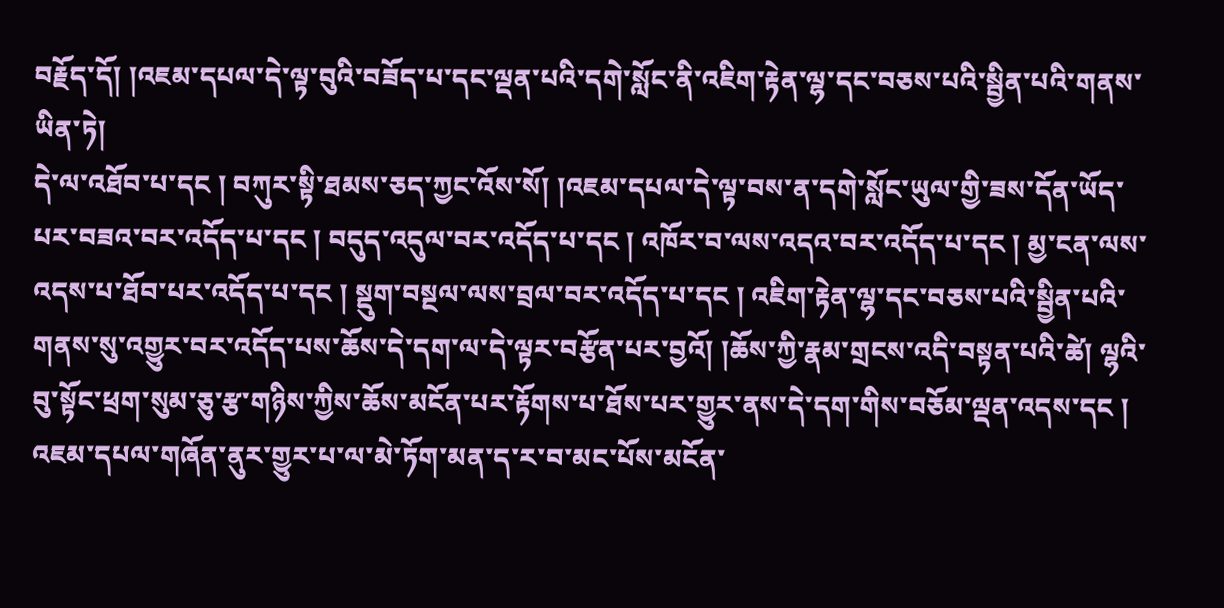བརྗོད་དོ། །འཇམ་དཔལ་དེ་ལྟ་བུའི་བཟོད་པ་དང་ལྡན་པའི་དགེ་སློང་ནི་འཇིག་རྟེན་ལྷ་དང་བཅས་པའི་སྦྱིན་པའི་གནས་ཡིན་ཏེ།
དེ་ལ་འཐོབ་པ་དང ། བཀུར་སྟི་ཐམས་ཅད་ཀྱང་འོས་སོ། །འཇམ་དཔལ་དེ་ལྟ་བས་ན་དགེ་སློང་ཡུལ་གྱི་ཟས་དོན་ཡོད་པར་བཟའ་བར་འདོད་པ་དང ། བདུད་འདུལ་བར་འདོད་པ་དང ། འཁོར་བ་ལས་འདའ་བར་འདོད་པ་དང ། མྱ་ངན་ལས་འདས་པ་ཐོབ་པར་འདོད་པ་དང ། སྡུག་བསྔལ་ལས་བྲལ་བར་འདོད་པ་དང ། འཇིག་རྟེན་ལྷ་དང་བཅས་པའི་སྦྱིན་པའི་གནས་སུ་འགྱུར་བར་འདོད་པས་ཆོས་དེ་དག་ལ་དེ་ལྟར་བརྩོན་པར་བྱའོ། །ཆོས་ཀྱི་རྣམ་གྲངས་འདི་བསྟན་པའི་ཚེ། ལྷའི་བུ་སྟོང་ཕྲག་སུམ་ཅུ་རྩ་གཉིས་ཀྱིས་ཆོས་མངོན་པར་རྟོགས་པ་ཐོས་པར་གྱུར་ནས་དེ་དག་གིས་བཅོམ་ལྡན་འདས་དང ། འཇམ་དཔལ་གཞོན་ནུར་གྱུར་པ་ལ་མེ་ཏོག་མན་ད་ར་བ་མང་པོས་མངོན་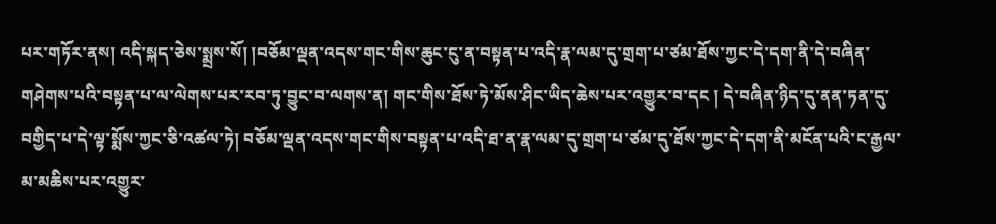པར་གཏོར་ནས། འདི་སྐད་ཅེས་སྨྲས་སོ། །བཅོམ་ལྡན་འདས་གང་གིས་ཆུང་ངུ་ན་བསྟན་པ་འདི་རྣ་ལམ་དུ་གྲག་པ་ཙམ་ཐོས་ཀྱང་དེ་དག་ནི་དེ་བཞིན་གཤེགས་པའི་བསྟན་པ་ལ་ལེགས་པར་རབ་ཏུ་བྱུང་བ་ལགས་ན། གང་གིས་ཐོས་ཏེ་མོས་ཤིང་ཡིད་ཆེས་པར་འགྱུར་བ་དང ། དེ་བཞིན་ཉིད་དུ་ནན་ཏན་དུ་བགྱིད་པ་དེ་ལྟ་སྨོས་ཀྱང་ཅི་འཚལ་ཏེ། བཅོམ་ལྡན་འདས་གང་གིས་བསྟན་པ་འདི་ཐ་ན་རྣ་ལམ་དུ་གྲག་པ་ཙམ་དུ་ཐོས་ཀྱང་དེ་དག་ནི་མངོན་པའི་ང་རྒྱལ་མ་མཆིས་པར་འགྱུར་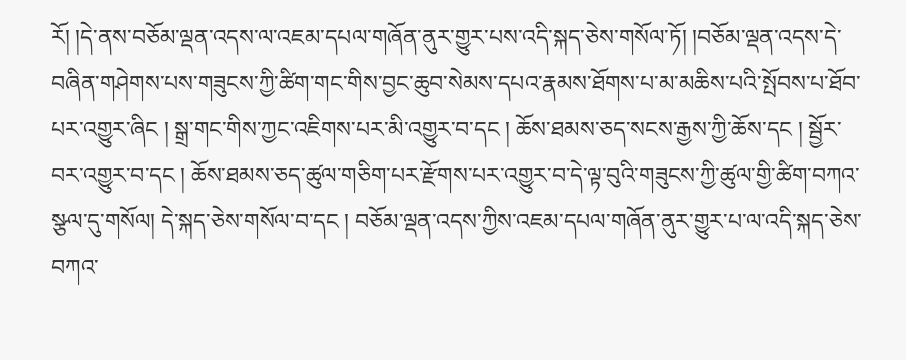རོ། །དེ་ནས་བཅོམ་ལྡན་འདས་ལ་འཇམ་དཔལ་གཞོན་ནུར་གྱུར་པས་འདི་སྐད་ཅེས་གསོལ་ཏོ། །བཅོམ་ལྡན་འདས་དེ་བཞིན་གཤེགས་པས་གཟུངས་ཀྱི་ཚིག་གང་གིས་བྱང་ཆུབ་སེམས་དཔའ་རྣམས་ཐོགས་པ་མ་མཆིས་པའི་སྤོབས་པ་ཐོབ་པར་འགྱུར་ཞིང ། སྒྲ་གང་གིས་ཀྱང་འཇིགས་པར་མི་འགྱུར་བ་དང ། ཆོས་ཐམས་ཅད་སངས་རྒྱས་ཀྱི་ཆོས་དང ། སྦྱོར་བར་འགྱུར་བ་དང ། ཆོས་ཐམས་ཅད་ཚུལ་གཅིག་པར་རྫོགས་པར་འགྱུར་བ་དེ་ལྟ་བུའི་གཟུངས་ཀྱི་ཚུལ་གྱི་ཚིག་བཀའ་སྩལ་དུ་གསོལ། དེ་སྐད་ཅེས་གསོལ་བ་དང ། བཅོམ་ལྡན་འདས་ཀྱིས་འཇམ་དཔལ་གཞོན་ནུར་གྱུར་པ་ལ་འདི་སྐད་ཅེས་བཀའ་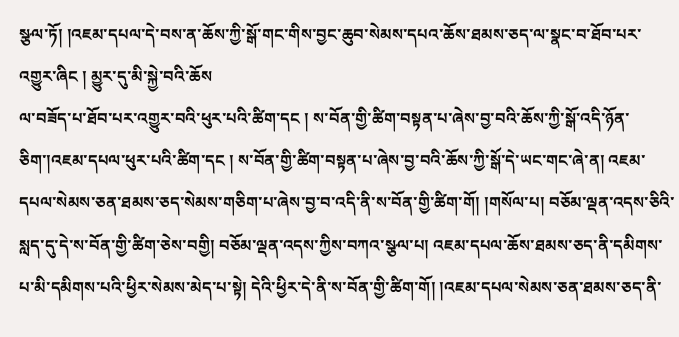སྩལ་ཏོ། །འཇམ་དཔལ་དེ་བས་ན་ཆོས་ཀྱི་སྒོ་གང་གིས་བྱང་ཆུབ་སེམས་དཔའ་ཆོས་ཐམས་ཅད་ལ་སྣང་བ་ཐོབ་པར་འགྱུར་ཞིང ། མྱུར་དུ་མི་སྐྱེ་བའི་ཆོས
ལ་བཟོད་པ་ཐོབ་པར་འགྱུར་བའི་ཕུར་པའི་ཚིག་དང ། ས་བོན་གྱི་ཚིག་བསྟན་པ་ཞེས་བྱ་བའི་ཆོས་ཀྱི་སྒོ་འདི་ཉོན་ཅིག་།འཇམ་དཔལ་ཕུར་པའི་ཚིག་དང ། ས་བོན་གྱི་ཚིག་བསྟན་པ་ཞེས་བྱ་བའི་ཆོས་ཀྱི་སྒོ་དེ་ཡང་གང་ཞེ་ན། འཇམ་དཔལ་སེམས་ཅན་ཐམས་ཅད་སེམས་གཅིག་པ་ཞེས་བྱ་བ་འདི་ནི་ས་བོན་གྱི་ཚིག་གོ། །གསོལ་པ། བཅོམ་ལྡན་འདས་ཅིའི་སླད་དུ་དེ་ས་བོན་གྱི་ཚིག་ཅེས་བགྱི། བཅོམ་ལྡན་འདས་ཀྱིས་བཀའ་སྩལ་པ། འཇམ་དཔལ་ཆོས་ཐམས་ཅད་ནི་དམིགས་པ་མི་དམིགས་པའི་ཕྱིར་སེམས་མེད་པ་སྟེ། དེའི་ཕྱིར་དེ་ནི་ས་བོན་གྱི་ཚིག་གོ། །འཇམ་དཔལ་སེམས་ཅན་ཐམས་ཅད་ནི་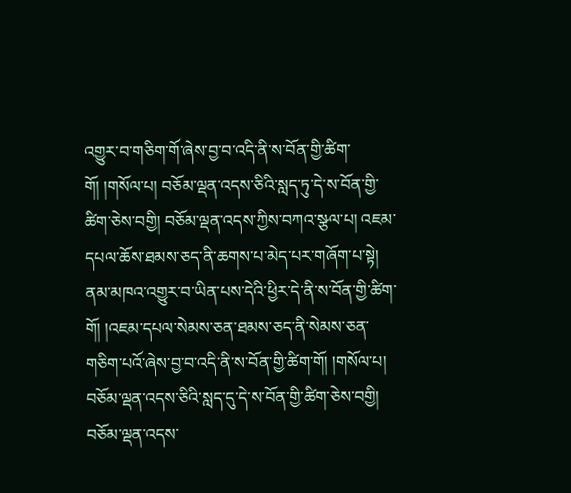འགྱུར་བ་གཅིག་གོ་ཞེས་བྱ་བ་འདི་ནི་ས་བོན་གྱི་ཚིག་གོ། །གསོལ་པ། བཅོམ་ལྡན་འདས་ཅིའི་སླད་ཏུ་དེ་ས་བོན་གྱི་ཚིག་ཅེས་བགྱི། བཅོམ་ལྡན་འདས་ཀྱིས་བཀའ་སྩལ་པ། འཇམ་དཔལ་ཆོས་ཐམས་ཅད་ནི་ཆགས་པ་མེད་པར་གཞོག་པ་སྟེ། ནམ་མཁའ་འགྱུར་བ་ཡིན་པས་དེའི་ཕྱིར་དེ་ནི་ས་བོན་གྱི་ཚིག་གོ། །འཇམ་དཔལ་སེམས་ཅན་ཐམས་ཅད་ནི་སེམས་ཅན་གཅིག་པའོ་ཞེས་བྱ་བ་འདི་ནི་ས་བོན་གྱི་ཚིག་གོ། །གསོལ་པ། བཅོམ་ལྡན་འདས་ཅིའི་སླད་དུ་དེ་ས་བོན་གྱི་ཚིག་ཅེས་བགྱི། བཅོམ་ལྡན་འདས་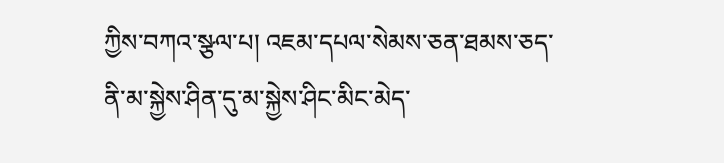ཀྱིས་བཀའ་སྩལ་པ། འཇམ་དཔལ་སེམས་ཅན་ཐམས་ཅད་ནི་མ་སྐྱེས་ཤིན་དུ་མ་སྐྱེས་ཤིང་མིང་མེད་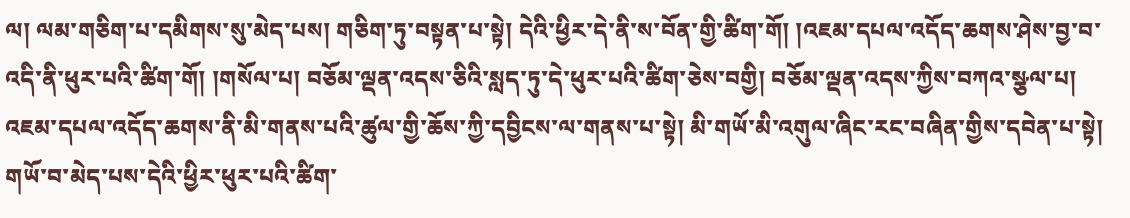ལ། ལམ་གཅིག་པ་དམིགས་སུ་མེད་པས། གཅིག་ཏུ་བསྟན་པ་སྟེ། དེའི་ཕྱིར་དེ་ནི་ས་བོན་གྱི་ཚིག་གོ། །འཇམ་དཔལ་འདོད་ཆགས་ཤེས་བྱ་བ་འདི་ནི་ཕུར་པའི་ཚིག་གོ། །གསོལ་པ། བཅོམ་ལྡན་འདས་ཅིའི་སླད་ཏུ་དེ་ཕུར་པའི་ཚིག་ཅེས་བགྱི། བཅོམ་ལྡན་འདས་ཀྱིས་བཀའ་སྩལ་པ། འཇམ་དཔལ་འདོད་ཆགས་ནི་མི་གནས་པའི་ཚུལ་གྱི་ཆོས་ཀྱི་དབྱིངས་ལ་གནས་པ་སྟེ། མི་གཡོ་མི་འགུལ་ཞིང་རང་བཞིན་གྱིས་དབེན་པ་སྟེ། གཡོ་བ་མེད་པས་དེའི་ཕྱིར་ཕུར་པའི་ཚིག་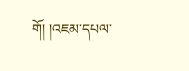གོ། །འཇམ་དཔལ་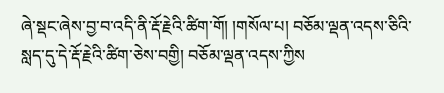ཞེ་སྡང་ཞེས་བྱ་བ་འདི་ནི་རྡོ་རྗེའི་ཚིག་གོ། །གསོལ་པ། བཅོམ་ལྡན་འདས་ཅིའི་སླད་དུ་དེ་རྡོ་རྗེའི་ཚིག་ཅེས་བགྱི། བཅོམ་ལྡན་འདས་ཀྱིས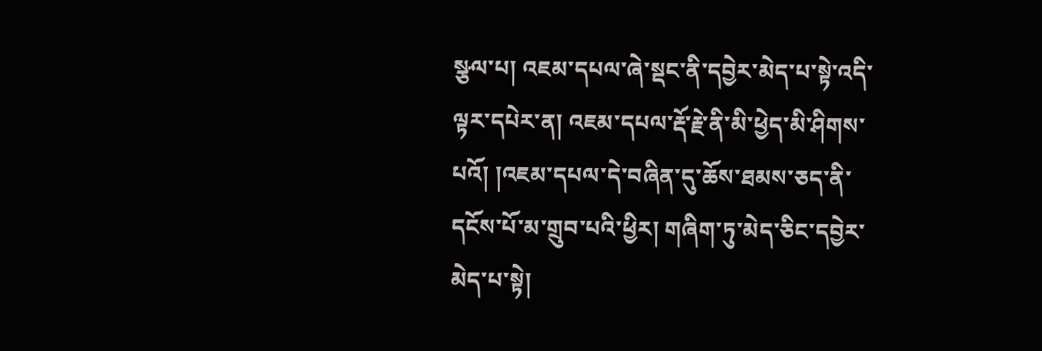སྩལ་པ། འཇམ་དཔལ་ཞེ་སྡང་ནི་དབྱེར་མེད་པ་སྟེ་འདི་ལྟར་དཔེར་ན། འཇམ་དཔལ་རྡོ་རྗེ་ནི་མི་ཕྱེད་མི་ཤིགས་པའོ། །འཇམ་དཔལ་དེ་བཞིན་དུ་ཆོས་ཐམས་ཅད་ནི་དངོས་པོ་མ་གྲུབ་པའི་ཕྱིར། གཞིག་ཏུ་མེད་ཅིང་དབྱེར་མེད་པ་སྟེ།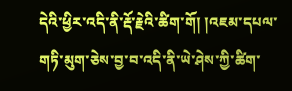དེའི་ཕྱིར་འདི་ནི་རྡོ་རྗེའི་ཚིག་གོ། །འཇམ་དཔལ་གཏི་མུག་ཅེས་བྱ་བ་འདི་ནི་ཡེ་ཤེས་ཀྱི་ཚིག་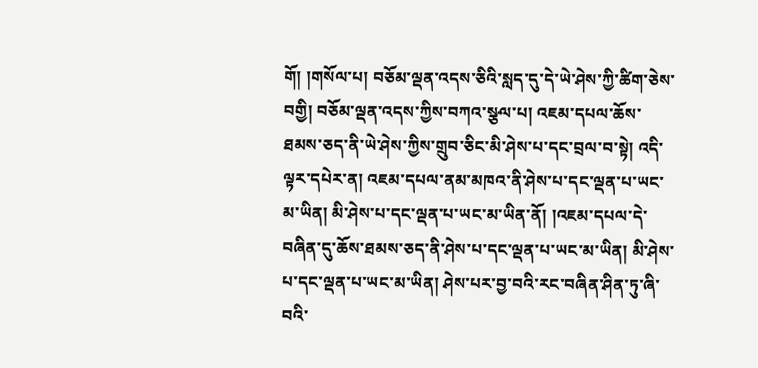གོ། །གསོལ་པ། བཅོམ་ལྡན་འདས་ཅིའི་སླད་དུ་དེ་ཡེ་ཤེས་ཀྱི་ཚིག་ཅེས་བགྱི། བཅོམ་ལྡན་འདས་ཀྱིས་བཀའ་སྩལ་པ། འཇམ་དཔལ་ཆོས་ཐམས་ཅད་ནི་ཡེ་ཤེས་ཀྱིས་གྲུབ་ཅིང་མི་ཤེས་པ་དང་བྲལ་བ་སྟེ། འདི་ལྟར་དཔེར་ན། འཇམ་དཔལ་ནམ་མཁའ་ནི་ཤེས་པ་དང་ལྡན་པ་ཡང་མ་ཡིན། མི་ཤེས་པ་དང་ལྡན་པ་ཡང་མ་ཡིན་ནོ། །འཇམ་དཔལ་དེ་བཞིན་དུ་ཆོས་ཐམས་ཅད་ནི་ཤེས་པ་དང་ལྡན་པ་ཡང་མ་ཡིན། མི་ཤེས་པ་དང་ལྡན་པ་ཡང་མ་ཡིན། ཤེས་པར་བྱ་བའི་རང་བཞིན་ཤིན་ཏུ་ཞི་བའི་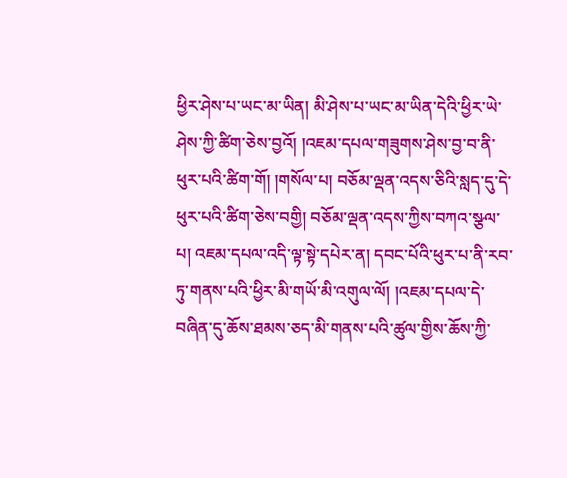ཕྱིར་ཤེས་པ་ཡང་མ་ཡིན། མི་ཤེས་པ་ཡང་མ་ཡིན་དེའི་ཕྱིར་ཡེ་ཤེས་ཀྱི་ཚིག་ཅེས་བྱའོ། །འཇམ་དཔལ་གཟུགས་ཤེས་བྱ་བ་ནི་ཕུར་པའི་ཚིག་གོ། །གསོལ་པ། བཅོམ་ལྡན་འདས་ཅིའི་སླད་དུ་དེ་ཕུར་པའི་ཚིག་ཅེས་བགྱི། བཅོམ་ལྡན་འདས་ཀྱིས་བཀའ་སྩལ་པ། འཇམ་དཔལ་འདི་ལྟ་སྟེ་དཔེར་ན། དབང་པོའི་ཕུར་པ་ནི་རབ་ཏུ་གནས་པའི་ཕྱིར་མི་གཡོ་མི་འགུལ་ལོ། །འཇམ་དཔལ་དེ་བཞིན་དུ་ཆོས་ཐམས་ཅད་མི་གནས་པའི་ཚུལ་གྱིས་ཆོས་ཀྱི་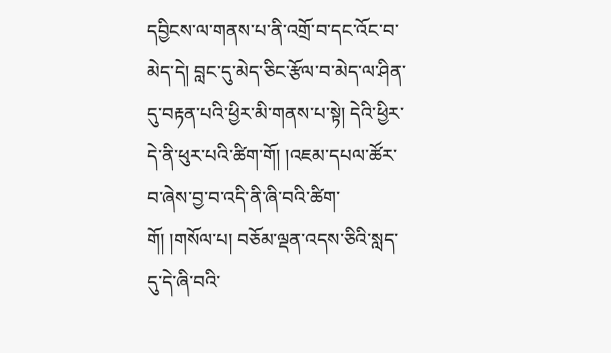དབྱིངས་ལ་གནས་པ་ནི་འགྲོ་བ་དང་འོང་བ་མེད་དེ། བླང་དུ་མེད་ཅིང་རྩོལ་བ་མེད་ལ་ཤིན་དུ་བརྟན་པའི་ཕྱིར་མི་གནས་པ་སྟེ། དེའི་ཕྱིར་དེ་ནི་ཕུར་པའི་ཚིག་གོ། །འཇམ་དཔལ་ཚོར་བ་ཞེས་བྱ་བ་འདི་ནི་ཞི་བའི་ཚིག་གོ། །གསོལ་པ། བཅོམ་ལྡན་འདས་ཅིའི་སླད་དུ་དེ་ཞི་བའི་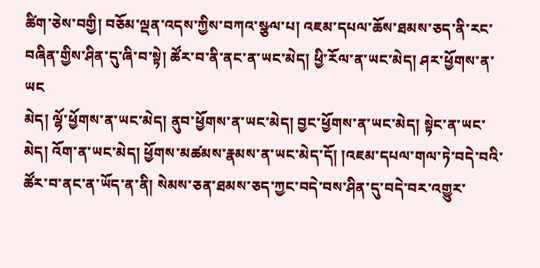ཚིག་ཅེས་བགྱི། བཅོམ་ལྡན་འདས་ཀྱིས་བཀའ་སྩལ་པ། འཇམ་དཔལ་ཆོས་ཐམས་ཅད་ནི་རང་བཞིན་གྱིས་ཤིན་དུ་ཞི་བ་སྟེ། ཚོར་བ་ནི་ནང་ན་ཡང་མེད། ཕྱི་རོལ་ན་ཡང་མེད། ཤར་ཕྱོགས་ན་ཡང
མེད། ལྷོ་ཕྱོགས་ན་ཡང་མེད། ནུབ་ཕྱོགས་ན་ཡང་མེད། བྱང་ཕྱོགས་ན་ཡང་མེད། སྟེང་ན་ཡང་མེད། འོག་ན་ཡང་མེད། ཕྱོགས་མཚམས་རྣམས་ན་ཡང་མེད་དོ། །འཇམ་དཔལ་གལ་ཏེ་བདེ་བའི་ཚོར་བ་ནང་ན་ཡོད་ན་ནི། སེམས་ཅན་ཐམས་ཅད་ཀྱང་བདེ་བས་ཤིན་དུ་བདེ་བར་འགྱུར་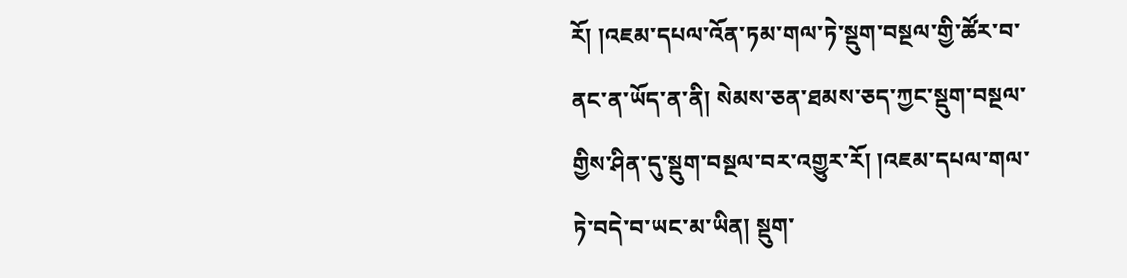རོ། །འཇམ་དཔལ་འོན་ཏམ་གལ་ཏེ་སྡུག་བསྔལ་གྱི་ཚོར་བ་ནང་ན་ཡོད་ན་ནི། སེམས་ཅན་ཐམས་ཅད་ཀྱང་སྡུག་བསྔལ་གྱིས་ཤིན་དུ་སྡུག་བསྔལ་བར་འགྱུར་རོ། །འཇམ་དཔལ་གལ་ཏེ་བདེ་བ་ཡང་མ་ཡིན། སྡུག་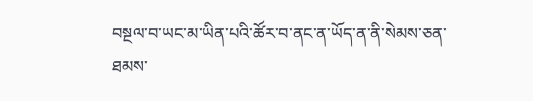བསྔལ་བ་ཡང་མ་ཡིན་པའི་ཚོར་བ་ནང་ན་ཡོད་ན་ནི་སེམས་ཅན་ཐམས་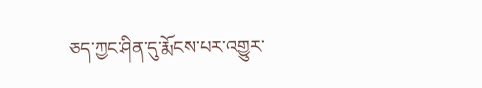ཅད་ཀྱང་ཤིན་དུ་རྨོངས་པར་འགྱུར་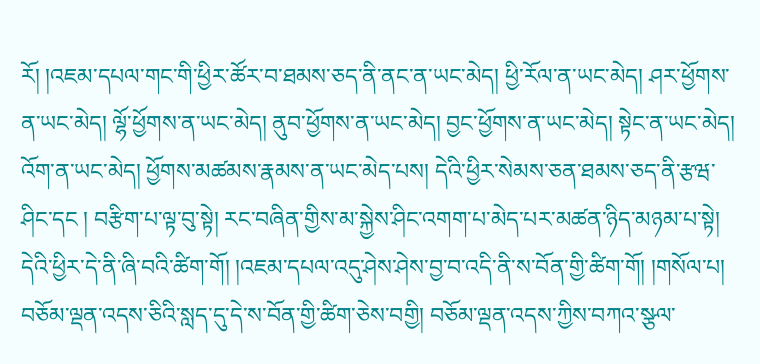རོ། །འཇམ་དཔལ་གང་གི་ཕྱིར་ཚོར་བ་ཐམས་ཅད་ནི་ནང་ན་ཡང་མེད། ཕྱི་རོལ་ན་ཡང་མེད། ཤར་ཕྱོགས་ན་ཡང་མེད། ལྷོ་ཕྱོགས་ན་ཡང་མེད། ནུབ་ཕྱོགས་ན་ཡང་མེད། བྱང་ཕྱོགས་ན་ཡང་མེད། སྟེང་ན་ཡང་མེད། འོག་ན་ཡང་མེད། ཕྱོགས་མཚམས་རྣམས་ན་ཡང་མེད་པས། དེའི་ཕྱིར་སེམས་ཅན་ཐམས་ཅད་ནི་རྩཝ་ཤིང་དང ། བརྩིག་པ་ལྟ་བུ་སྟེ། རང་བཞིན་གྱིས་མ་སྐྱེས་ཤིང་འགག་པ་མེད་པར་མཚན་ཉིད་མཉམ་པ་སྟེ། དེའི་ཕྱིར་དེ་ནི་ཞི་བའི་ཚིག་གོ། །འཇམ་དཔལ་འདུ་ཤེས་ཤེས་བྱ་བ་འདི་ནི་ས་བོན་གྱི་ཚིག་གོ། །གསོལ་པ། བཅོམ་ལྡན་འདས་ཅིའི་སླད་དུ་དེ་ས་བོན་གྱི་ཚིག་ཅེས་བགྱི། བཅོམ་ལྡན་འདས་ཀྱིས་བཀའ་སྩལ་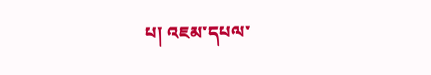པ། འཇམ་དཔལ་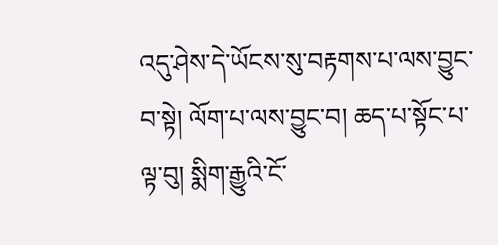འདུ་ཤེས་དེ་ཡོངས་སུ་བརྟགས་པ་ལས་བྱུང་བ་སྟེ། ལོག་པ་ལས་བྱུང་བ། ཆད་པ་སྟོང་པ་ལྟ་བུ། སྨིག་རྒྱུའི་ངོ་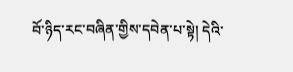བོ་ཉིད་རང་བཞིན་གྱིས་དབེན་པ་སྟེ། དེའི་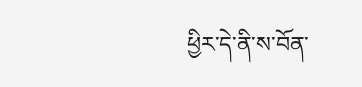ཕྱིར་དེ་ནི་ས་བོན་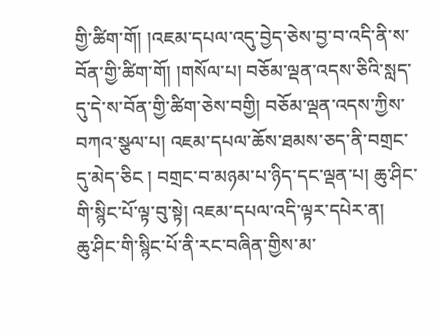གྱི་ཚིག་གོ། །འཇམ་དཔལ་འདུ་བྱེད་ཅེས་བྱ་བ་འདི་ནི་ས་བོན་གྱི་ཚིག་གོ། །གསོལ་པ། བཅོམ་ལྡན་འདས་ཅིའི་སླད་དུ་དེ་ས་བོན་གྱི་ཚིག་ཅེས་བགྱི། བཅོམ་ལྡན་འདས་ཀྱིས་བཀའ་སྩལ་པ། འཇམ་དཔལ་ཆོས་ཐམས་ཅད་ནི་བགྲང་དུ་མེད་ཅིང ། བགྲང་བ་མཉམ་པ་ཉིད་དང་ལྡན་པ། ཆུ་ཤིང་གི་སྙིང་པོ་ལྟ་བུ་སྟེ། འཇམ་དཔལ་འདི་ལྟར་དཔེར་ན།
ཆུ་ཤིང་གི་སྙིང་པོ་ནི་རང་བཞིན་གྱིས་མ་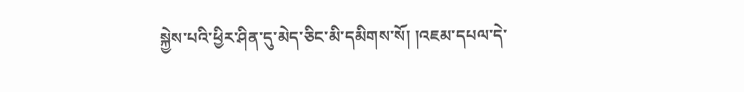སྐྱེས་པའི་ཕྱིར་ཤིན་དུ་མེད་ཅིང་མི་དམིགས་སོ། །འཇམ་དཔལ་དེ་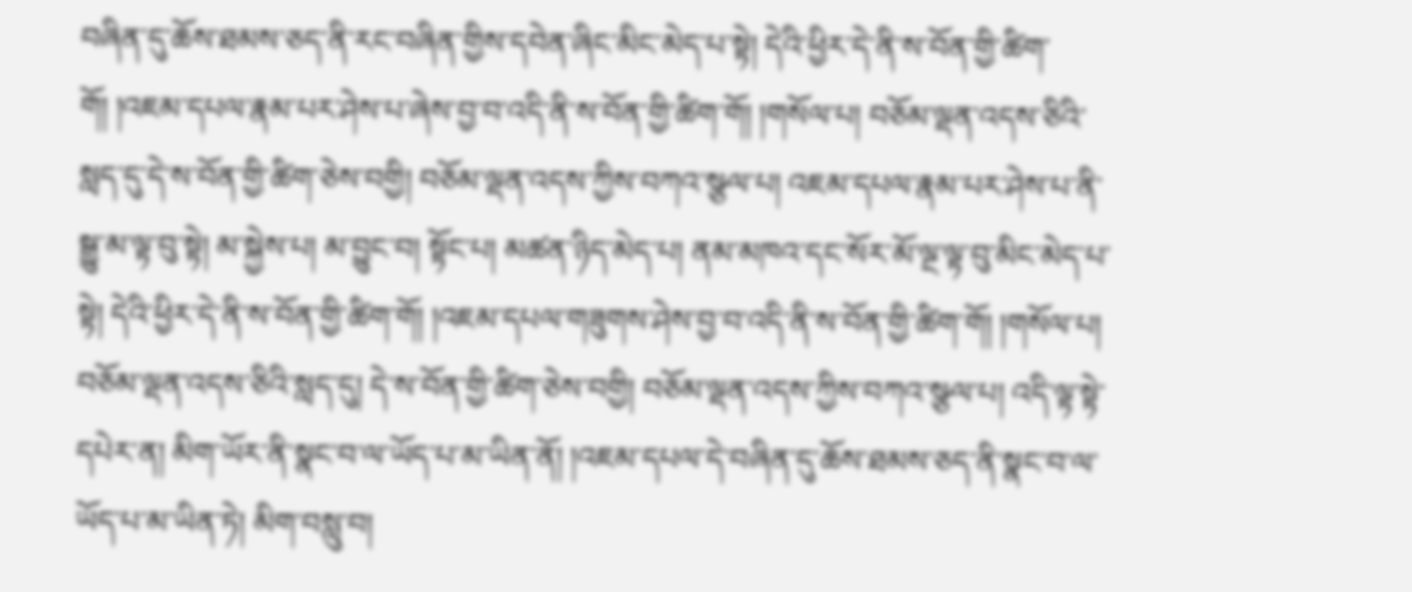བཞིན་དུ་ཆོས་ཐམས་ཅད་ནི་རང་བཞིན་གྱིས་དབེན་ཞིང་མིང་མེད་པ་སྟེ། དེའི་ཕྱིར་དེ་ནི་ས་བོན་གྱི་ཚིག་གོ། །འཇམ་དཔལ་རྣམ་པར་ཤེས་པ་ཞེས་བྱ་བ་འདི་ནི་ས་བོན་གྱི་ཚིག་གོ། །གསོལ་པ། བཅོམ་ལྡན་འདས་ཅིའི་སླད་དུ་དེ་ས་བོན་གྱི་ཚིག་ཅེས་བགྱི། བཅོམ་ལྡན་འདས་ཀྱིས་བཀའ་སྩལ་པ། འཇམ་དཔལ་རྣམ་པར་ཤེས་པ་ནི་སྒྱུ་མ་ལྟ་བུ་སྟེ། མ་སྐྱེས་པ། མ་བྱུང་བ། སྟོང་པ། མཚན་ཉིད་མེད་པ། ནམ་མཁའ་དང་སོར་མོ་ལྔ་ལྟ་བུ་མིང་མེད་པ་སྟེ། དེའི་ཕྱིར་དེ་ནི་ས་བོན་གྱི་ཚིག་གོ། །འཇམ་དཔལ་གཟུགས་ཤེས་བྱ་བ་འདི་ནི་ས་བོན་གྱི་ཚིག་གོ། །གསོལ་པ། བཅོམ་ལྡན་འདས་ཅིའི་སླད་དུ། དེ་ས་བོན་གྱི་ཚིག་ཅེས་བགྱི། བཅོམ་ལྡན་འདས་ཀྱིས་བཀའ་སྩལ་པ། འདི་ལྟ་སྟེ་དཔེར་ན། མིག་ཡོར་ནི་སྣང་བ་ལ་ཡོད་པ་མ་ཡིན་ནོ། །འཇམ་དཔལ་དེ་བཞིན་དུ་ཆོས་ཐམས་ཅད་ནི་སྣང་བ་ལ་ཡོད་པ་མ་ཡིན་ཏེ། མིག་བསླུ་བ།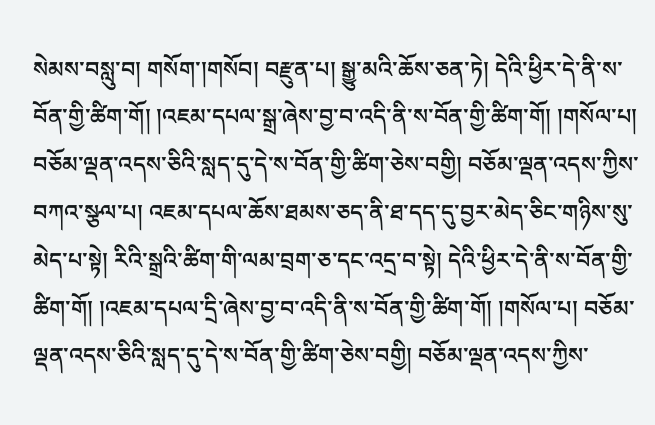སེམས་བསླུ་བ། གསོག་།གསོབ། བརྫུན་པ། སྒྱུ་མའི་ཆོས་ཅན་ཏེ། དེའི་ཕྱིར་དེ་ནི་ས་བོན་གྱི་ཚིག་གོ། །འཇམ་དཔལ་སྒྲ་ཞེས་བྱ་བ་འདི་ནི་ས་བོན་གྱི་ཚིག་གོ། །གསོལ་པ། བཅོམ་ལྡན་འདས་ཅིའི་སླད་དུ་དེ་ས་བོན་གྱི་ཚིག་ཅེས་བགྱི། བཅོམ་ལྡན་འདས་ཀྱིས་བཀའ་སྩལ་པ། འཇམ་དཔལ་ཆོས་ཐམས་ཅད་ནི་ཐ་དད་དུ་བྱར་མེད་ཅིང་གཉིས་སུ་མེད་པ་སྟེ། རིའི་སྒྲའི་ཚིག་གི་ལམ་བྲག་ཅ་དང་འདྲ་བ་སྟེ། དེའི་ཕྱིར་དེ་ནི་ས་བོན་གྱི་ཚིག་གོ། །འཇམ་དཔལ་དྲི་ཞེས་བྱ་བ་འདི་ནི་ས་བོན་གྱི་ཚིག་གོ། །གསོལ་པ། བཅོམ་ལྡན་འདས་ཅིའི་སླད་དུ་དེ་ས་བོན་གྱི་ཚིག་ཅེས་བགྱི། བཅོམ་ལྡན་འདས་ཀྱིས་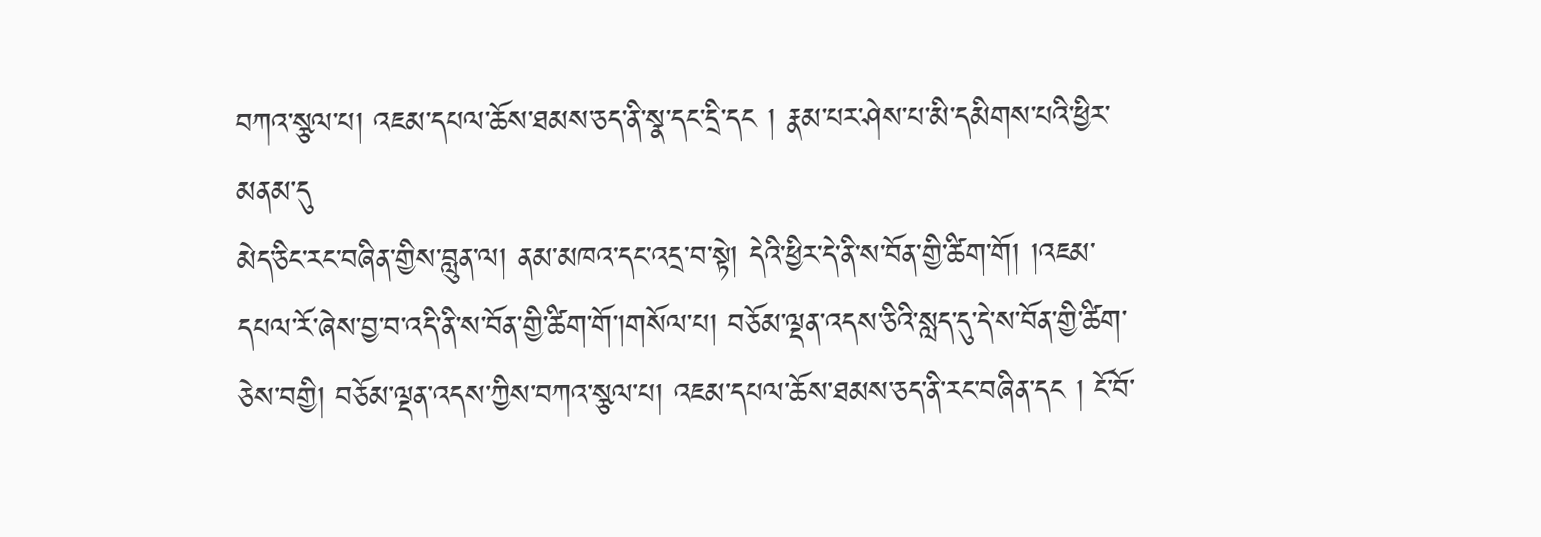བཀའ་སྩལ་པ། འཇམ་དཔལ་ཆོས་ཐམས་ཅད་ནི་སྣ་དང་དྲི་དང ། རྣམ་པར་ཤེས་པ་མི་དམིགས་པའི་ཕྱིར་མནམ་དུ
མེད་ཅིང་རང་བཞིན་གྱིས་བླུན་ལ། ནམ་མཁའ་དང་འདྲ་བ་སྟེ། དེའི་ཕྱིར་དེ་ནི་ས་བོན་གྱི་ཚིག་གོ། །འཇམ་དཔལ་རོ་ཞེས་བྱ་བ་འདི་ནི་ས་བོན་གྱི་ཚིག་གོ་།གསོལ་པ། བཅོམ་ལྡན་འདས་ཅིའི་སླད་དུ་དེ་ས་བོན་གྱི་ཚིག་ཅེས་བགྱི། བཅོམ་ལྡན་འདས་ཀྱིས་བཀའ་སྩལ་པ། འཇམ་དཔལ་ཆོས་ཐམས་ཅད་ནི་རང་བཞིན་དང ། ངོ་བོ་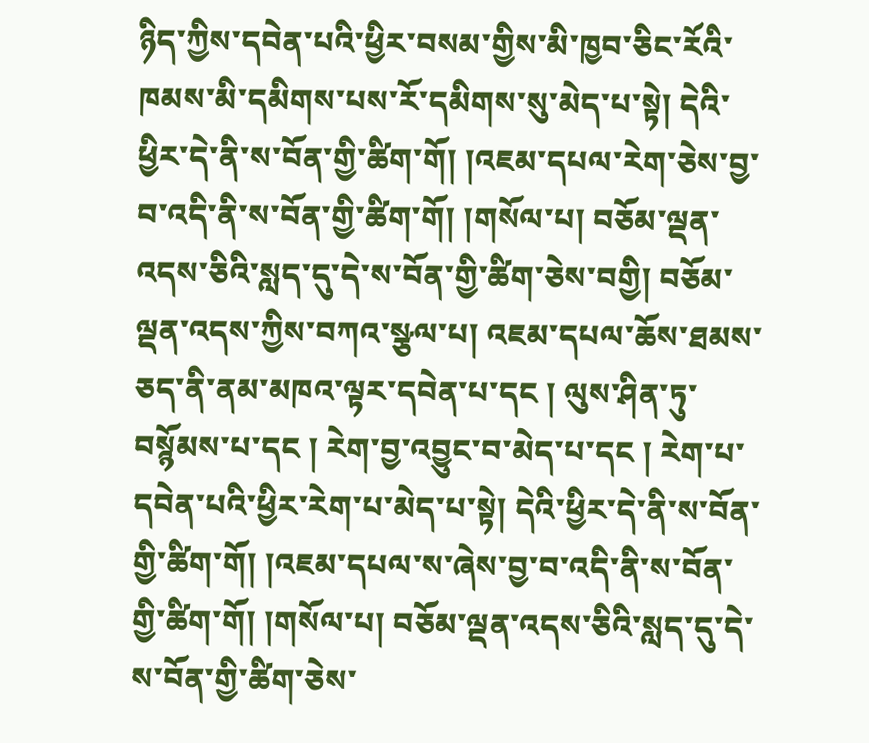ཉིད་ཀྱིས་དབེན་པའི་ཕྱིར་བསམ་གྱིས་མི་ཁྱབ་ཅིང་རོའི་ཁམས་མི་དམིགས་པས་རོ་དམིགས་སུ་མེད་པ་སྟེ། དེའི་ཕྱིར་དེ་ནི་ས་བོན་གྱི་ཚིག་གོ། །འཇམ་དཔལ་རེག་ཅེས་བྱ་བ་འདི་ནི་ས་བོན་གྱི་ཚིག་གོ། །གསོལ་པ། བཅོམ་ལྡན་འདས་ཅིའི་སླད་དུ་དེ་ས་བོན་གྱི་ཚིག་ཅེས་བགྱི། བཅོམ་ལྡན་འདས་ཀྱིས་བཀའ་སྩལ་པ། འཇམ་དཔལ་ཆོས་ཐམས་ཅད་ནི་ནམ་མཁའ་ལྟར་དབེན་པ་དང ། ལུས་ཤིན་ཏུ་བསྙོམས་པ་དང ། རེག་བྱ་འབྱུང་བ་མེད་པ་དང ། རེག་པ་དབེན་པའི་ཕྱིར་རེག་པ་མེད་པ་སྟེ། དེའི་ཕྱིར་དེ་ནི་ས་བོན་གྱི་ཚིག་གོ། །འཇམ་དཔལ་ས་ཞེས་བྱ་བ་འདི་ནི་ས་བོན་གྱི་ཚིག་གོ། །གསོལ་པ། བཅོམ་ལྡན་འདས་ཅིའི་སླད་དུ་དེ་ས་བོན་གྱི་ཚིག་ཅེས་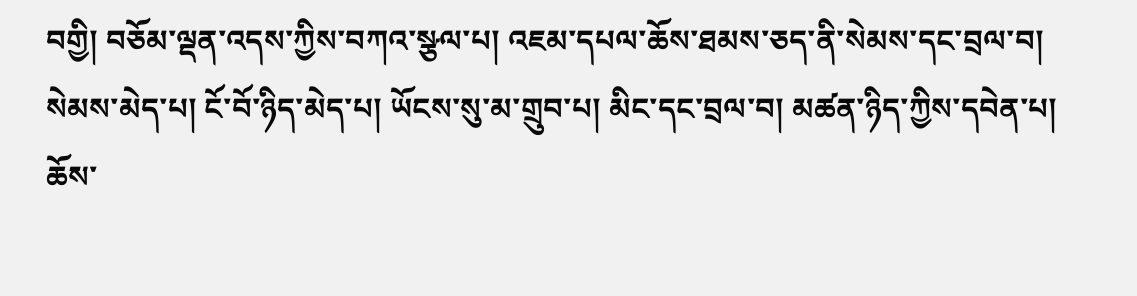བགྱི། བཅོམ་ལྡན་འདས་ཀྱིས་བཀའ་སྩལ་པ། འཇམ་དཔལ་ཆོས་ཐམས་ཅད་ནི་སེམས་དང་བྲལ་བ། སེམས་མེད་པ། ངོ་བོ་ཉིད་མེད་པ། ཡོངས་སུ་མ་གྲུབ་པ། མིང་དང་བྲལ་བ། མཚན་ཉིད་ཀྱིས་དབེན་པ། ཆོས་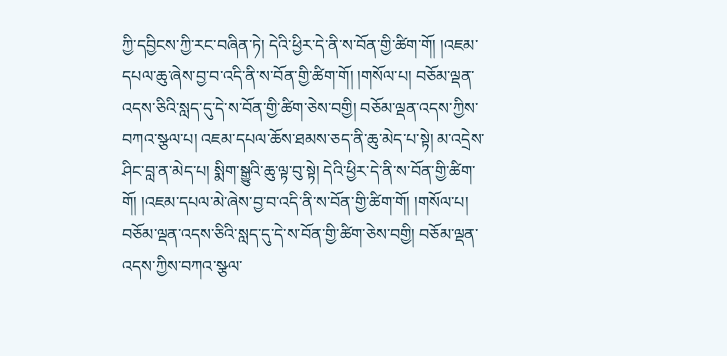ཀྱི་དབྱིངས་ཀྱི་རང་བཞིན་ཏེ། དེའི་ཕྱིར་དེ་ནི་ས་བོན་གྱི་ཚིག་གོ། །འཇམ་དཔལ་ཆུ་ཞེས་བྱ་བ་འདི་ནི་ས་བོན་གྱི་ཚིག་གོ། །གསོལ་པ། བཅོམ་ལྡན་འདས་ཅིའི་སླད་དུ་དེ་ས་བོན་གྱི་ཚིག་ཅེས་བགྱི། བཅོམ་ལྡན་འདས་ཀྱིས་བཀའ་སྩལ་པ། འཇམ་དཔལ་ཆོས་ཐམས་ཅད་ནི་ཆུ་མེད་པ་སྟེ། མ་འདྲེས་ཤིང་བླ་ན་མེད་པ། སྨིག་སྒྱུའི་ཆུ་ལྟ་བུ་སྟེ། དེའི་ཕྱིར་དེ་ནི་ས་བོན་གྱི་ཚིག་གོ། །འཇམ་དཔལ་མེ་ཞེས་བྱ་བ་འདི་ནི་ས་བོན་གྱི་ཚིག་གོ། །གསོལ་པ། བཅོམ་ལྡན་འདས་ཅིའི་སླད་དུ་དེ་ས་བོན་གྱི་ཚིག་ཅེས་བགྱི། བཅོམ་ལྡན་འདས་ཀྱིས་བཀའ་སྩལ་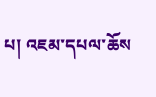པ། འཇམ་དཔལ་ཆོས